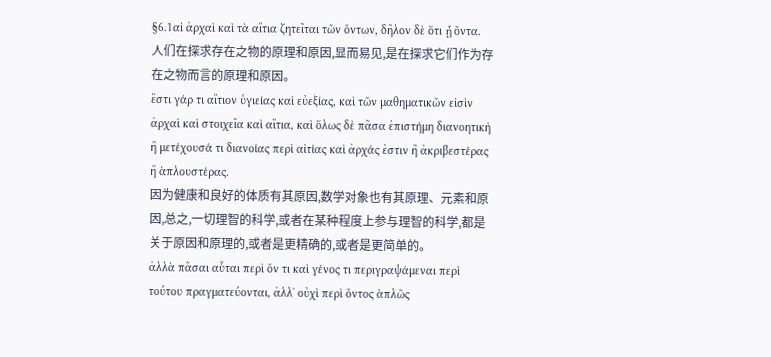§6.1αἱ ἀρχαὶ καὶ τὰ αἴτια ζητεῖται τῶν ὄντων, δῆλον δὲ ὅτι ᾗ ὄντα.
人们在探求存在之物的原理和原因,显而易见,是在探求它们作为存在之物而言的原理和原因。
ἔστι γάρ τι αἴτιον ὑγιείας καὶ εὐεξίας, καὶ τῶν μαθηματικῶν εἰσὶν ἀρχαὶ καὶ στοιχεῖα καὶ αἴτια, καὶ ὅλως δὲ πᾶσα ἐπιστήμη διανοητικὴ ἢ μετέχουσά τι διανοίας περὶ αἰτίας καὶ ἀρχάς ἐστιν ἢ ἀκριβεστέρας ἢ ἁπλουστέρας.
因为健康和良好的体质有其原因,数学对象也有其原理、元素和原因,总之,一切理智的科学,或者在某种程度上参与理智的科学,都是关于原因和原理的,或者是更精确的,或者是更简单的。
ἀλλὰ πᾶσαι αὗται περὶ ὄν τι καὶ γένος τι περιγραψάμεναι περὶ τούτου πραγματεύονται, ἀλλʼ οὐχὶ περὶ ὄντος ἁπλῶς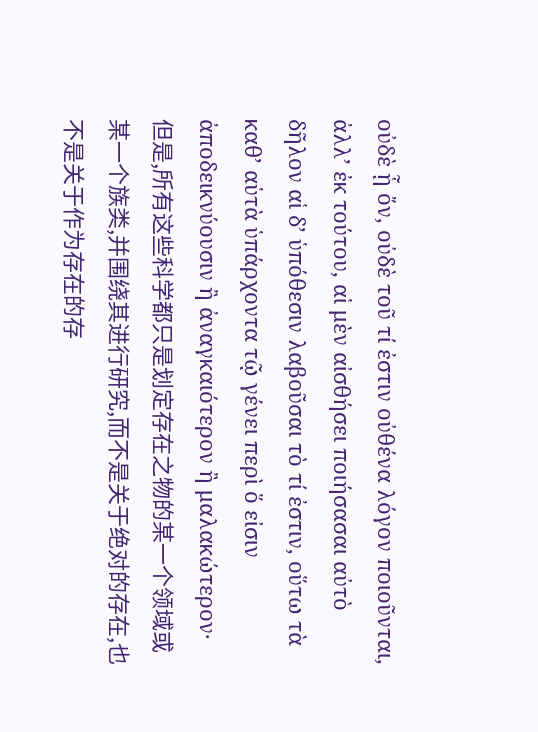οὐδὲ ᾗ ὄν, οὐδὲ τοῦ τί ἐστιν οὐθένα λόγον ποιοῦνται, ἀλλʼ ἐκ τούτου, αἱ μὲν αἰσθήσει ποιήσασαι αὐτὸ δῆλον αἱ δʼ ὑπόθεσιν λαβοῦσαι τὸ τί ἐστιν, οὕτω τὰ καθʼ αὑτὰ ὑπάρχοντα τῷ γένει περὶ ὅ εἰσιν ἀποδεικνύουσιν ἢ ἀναγκαιότερον ἢ μαλακώτερον·
但是,所有这些科学都只是划定存在之物的某一个领域或某一个族类,并围绕其进行研究,而不是关于绝对的存在,也不是关于作为存在的存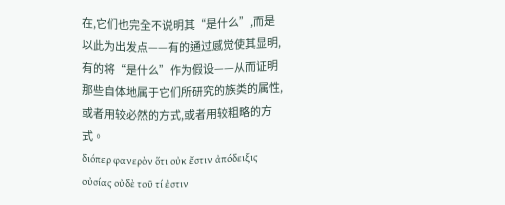在,它们也完全不说明其“是什么”,而是以此为出发点——有的通过感觉使其显明,有的将“是什么”作为假设——从而证明那些自体地属于它们所研究的族类的属性,或者用较必然的方式,或者用较粗略的方式。
διόπερ φανερὸν ὅτι οὐκ ἔστιν ἀπόδειξις οὐσίας οὐδὲ τοῦ τί ἐστιν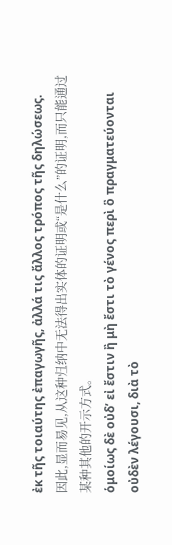ἐκ τῆς τοιαύτης ἐπαγωγῆς, ἀλλά τις ἄλλος τρόπος τῆς δηλώσεως.
因此,显而易见,从这种归纳中无法得出实体的证明或“是什么”的证明,而只能通过某种其他的开示方式。
ὁμοίως δὲ οὐδʼ εἰ ἔστιν ἢ μὴ ἔστι τὸ γένος περὶ ὃ πραγματεύονται οὐδὲν λέγουσι, διὰ τὸ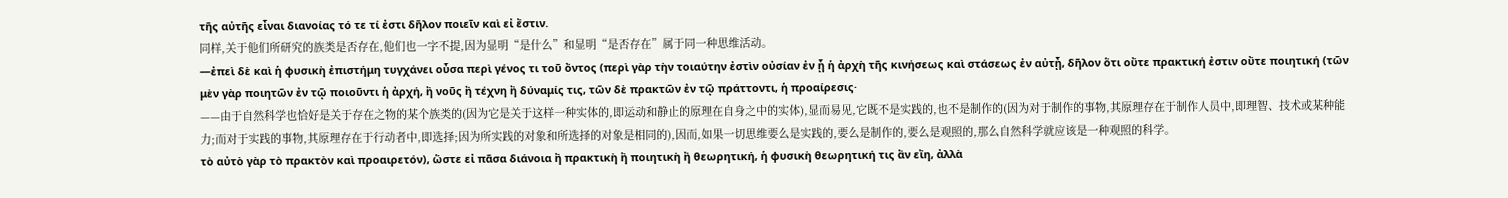τῆς αὐτῆς εἶναι διανοίας τό τε τί ἐστι δῆλον ποιεῖν καὶ εἰ ἔστιν.
同样,关于他们所研究的族类是否存在,他们也一字不提,因为显明“是什么”和显明“是否存在”属于同一种思维活动。
—ἐπεὶ δὲ καὶ ἡ φυσικὴ ἐπιστήμη τυγχάνει οὖσα περὶ γένος τι τοῦ ὄντος (περὶ γὰρ τὴν τοιαύτην ἐστὶν οὐσίαν ἐν ᾗ ἡ ἀρχὴ τῆς κινήσεως καὶ στάσεως ἐν αὐτᾖ, δῆλον ὅτι οὔτε πρακτική ἐστιν οὔτε ποιητική (τῶν μὲν γὰρ ποιητῶν ἐν τῷ ποιοῦντι ἡ ἀρχή, ἢ νοῦς ἢ τέχνη ἢ δύναμίς τις, τῶν δὲ πρακτῶν ἐν τῷ πράττοντι, ἡ προαίρεσις·
——由于自然科学也恰好是关于存在之物的某个族类的(因为它是关于这样一种实体的,即运动和静止的原理在自身之中的实体),显而易见,它既不是实践的,也不是制作的(因为对于制作的事物,其原理存在于制作人员中,即理智、技术或某种能力;而对于实践的事物,其原理存在于行动者中,即选择;因为所实践的对象和所选择的对象是相同的),因而,如果一切思维要么是实践的,要么是制作的,要么是观照的,那么自然科学就应该是一种观照的科学。
τὸ αὐτὸ γὰρ τὸ πρακτὸν καὶ προαιρετόν), ὥστε εἰ πᾶσα διάνοια ἢ πρακτικὴ ἢ ποιητικὴ ἢ θεωρητική, ἡ φυσικὴ θεωρητική τις ἂν εἴη, ἀλλὰ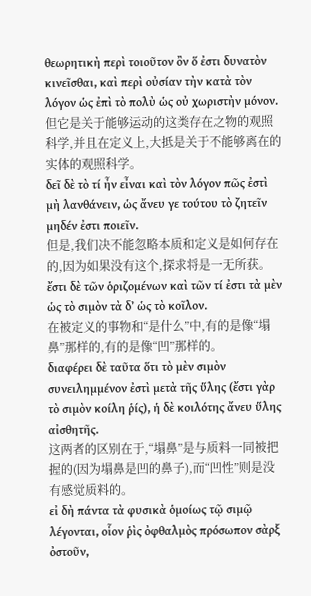θεωρητικὴ περὶ τοιοῦτον ὂν ὅ ἐστι δυνατὸν κινεῖσθαι, καὶ περὶ οὐσίαν τὴν κατὰ τὸν λόγον ὡς ἐπὶ τὸ πολὺ ὡς οὐ χωριστὴν μόνον.
但它是关于能够运动的这类存在之物的观照科学,并且在定义上,大抵是关于不能够离在的实体的观照科学。
δεῖ δὲ τὸ τί ἦν εἶναι καὶ τὸν λόγον πῶς ἐστὶ μὴ λανθάνειν, ὡς ἄνευ γε τούτου τὸ ζητεῖν μηδέν ἐστι ποιεῖν.
但是,我们决不能忽略本质和定义是如何存在的,因为如果没有这个,探求将是一无所获。
ἔστι δὲ τῶν ὁριζομένων καὶ τῶν τί ἐστι τὰ μὲν ὡς τὸ σιμὸν τὰ δʼ ὡς τὸ κοῖλον.
在被定义的事物和“是什么”中,有的是像“塌鼻”那样的,有的是像“凹”那样的。
διαφέρει δὲ ταῦτα ὅτι τὸ μὲν σιμὸν συνειλημμένον ἐστὶ μετὰ τῆς ὕλης (ἔστι γὰρ τὸ σιμὸν κοίλη ῥίς), ἡ δὲ κοιλότης ἄνευ ὕλης αἰσθητῆς.
这两者的区别在于,“塌鼻”是与质料一同被把握的(因为塌鼻是凹的鼻子),而“凹性”则是没有感觉质料的。
εἰ δὴ πάντα τὰ φυσικὰ ὁμοίως τῷ σιμῷ λέγονται, οἷον ῥὶς ὀφθαλμὸς πρόσωπον σὰρξ ὀστοῦν,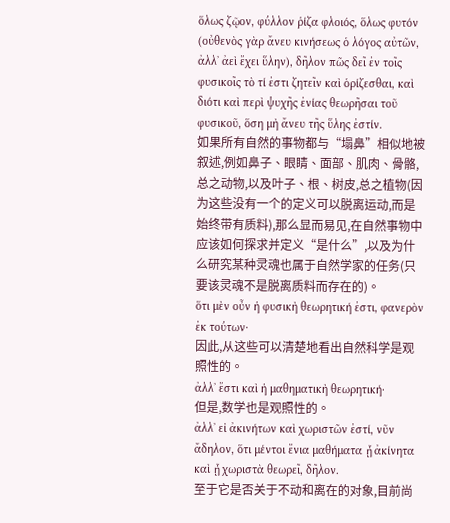ὅλως ζῷον, φύλλον ῥίζα φλοιός, ὅλως φυτόν (οὐθενὸς γὰρ ἄνευ κινήσεως ὁ λόγος αὐτῶν, ἀλλʼ ἀεὶ ἔχει ὕλην), δῆλον πῶς δεῖ ἐν τοῖς φυσικοῖς τὸ τί ἐστι ζητεῖν καὶ ὁρίζεσθαι, καὶ διότι καὶ περὶ ψυχῆς ἐνίας θεωρῆσαι τοῦ φυσικοῦ, ὅση μὴ ἄνευ τῆς ὕλης ἐστίν.
如果所有自然的事物都与“塌鼻”相似地被叙述,例如鼻子、眼睛、面部、肌肉、骨骼,总之动物,以及叶子、根、树皮,总之植物(因为这些没有一个的定义可以脱离运动,而是始终带有质料),那么显而易见,在自然事物中应该如何探求并定义“是什么”,以及为什么研究某种灵魂也属于自然学家的任务(只要该灵魂不是脱离质料而存在的)。
ὅτι μὲν οὖν ἡ φυσικὴ θεωρητική ἐστι, φανερὸν ἐκ τούτων·
因此,从这些可以清楚地看出自然科学是观照性的。
ἀλλʼ ἔστι καὶ ἡ μαθηματικὴ θεωρητική·
但是,数学也是观照性的。
ἀλλʼ εἰ ἀκινήτων καὶ χωριστῶν ἐστί, νῦν ἄδηλον, ὅτι μέντοι ἔνια μαθήματα ᾗ ἀκίνητα καὶ ᾗ χωριστὰ θεωρεῖ, δῆλον.
至于它是否关于不动和离在的对象,目前尚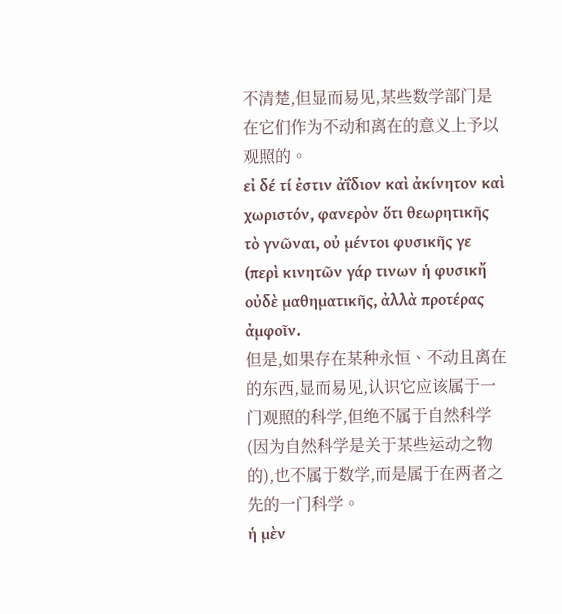不清楚,但显而易见,某些数学部门是在它们作为不动和离在的意义上予以观照的。
εἰ δέ τί ἐστιν ἀΐδιον καὶ ἀκίνητον καὶ χωριστόν, φανερὸν ὅτι θεωρητικῆς τὸ γνῶναι, οὐ μέντοι φυσικῆς γε (περὶ κινητῶν γάρ τινων ἡ φυσικἤ οὐδὲ μαθηματικῆς, ἀλλὰ προτέρας ἀμφοῖν.
但是,如果存在某种永恒、不动且离在的东西,显而易见,认识它应该属于一门观照的科学,但绝不属于自然科学(因为自然科学是关于某些运动之物的),也不属于数学,而是属于在两者之先的一门科学。
ἡ μὲν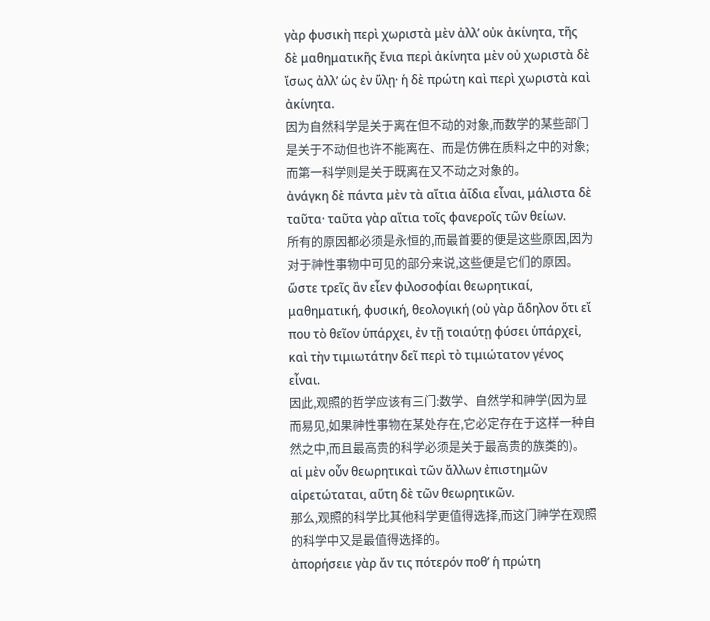γὰρ φυσικὴ περὶ χωριστὰ μὲν ἀλλʼ οὐκ ἀκίνητα, τῆς δὲ μαθηματικῆς ἔνια περὶ ἀκίνητα μὲν οὐ χωριστὰ δὲ ἴσως ἀλλʼ ὡς ἐν ὕλῃ· ἡ δὲ πρώτη καὶ περὶ χωριστὰ καὶ ἀκίνητα.
因为自然科学是关于离在但不动的对象,而数学的某些部门是关于不动但也许不能离在、而是仿佛在质料之中的对象;而第一科学则是关于既离在又不动之对象的。
ἀνάγκη δὲ πάντα μὲν τὰ αἴτια ἀΐδια εἶναι, μάλιστα δὲ ταῦτα· ταῦτα γὰρ αἴτια τοῖς φανεροῖς τῶν θείων.
所有的原因都必须是永恒的,而最首要的便是这些原因,因为对于神性事物中可见的部分来说,这些便是它们的原因。
ὥστε τρεῖς ἂν εἶεν φιλοσοφίαι θεωρητικαί, μαθηματική, φυσική, θεολογική (οὐ γὰρ ἄδηλον ὅτι εἴ που τὸ θεῖον ὑπάρχει, ἐν τῇ τοιαύτῃ φύσει ὑπάρχεἰ, καὶ τὴν τιμιωτάτην δεῖ περὶ τὸ τιμιώτατον γένος εἶναι.
因此,观照的哲学应该有三门:数学、自然学和神学(因为显而易见,如果神性事物在某处存在,它必定存在于这样一种自然之中,而且最高贵的科学必须是关于最高贵的族类的)。
αἱ μὲν οὖν θεωρητικαὶ τῶν ἄλλων ἐπιστημῶν αἱρετώταται, αὕτη δὲ τῶν θεωρητικῶν.
那么,观照的科学比其他科学更值得选择,而这门神学在观照的科学中又是最值得选择的。
ἀπορήσειε γὰρ ἄν τις πότερόν ποθʼ ἡ πρώτη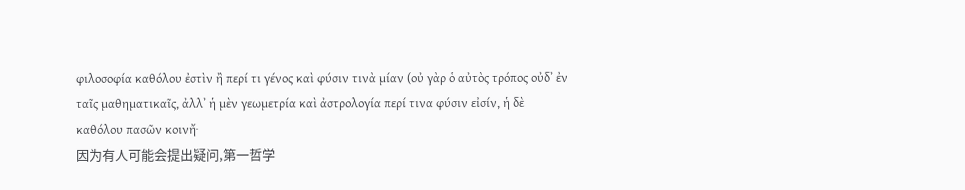φιλοσοφία καθόλου ἐστὶν ἢ περί τι γένος καὶ φύσιν τινὰ μίαν (οὐ γὰρ ὁ αὐτὸς τρόπος οὐδʼ ἐν ταῖς μαθηματικαῖς, ἀλλʼ ἡ μὲν γεωμετρία καὶ ἀστρολογία περί τινα φύσιν εἰσίν, ἡ δὲ καθόλου πασῶν κοινἤ·
因为有人可能会提出疑问,第一哲学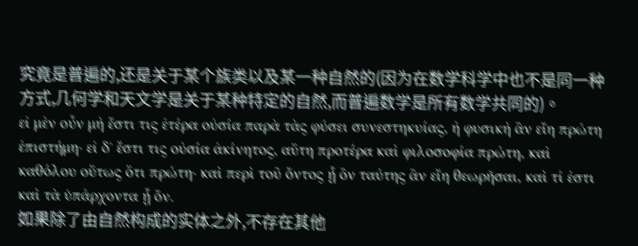究竟是普遍的,还是关于某个族类以及某一种自然的(因为在数学科学中也不是同一种方式,几何学和天文学是关于某种特定的自然,而普遍数学是所有数学共同的)。
εἰ μὲν οὖν μὴ ἔστι τις ἑτέρα οὐσία παρὰ τὰς φύσει συνεστηκυίας, ἡ φυσικὴ ἂν εἴη πρώτη ἐπιστήμη· εἰ δʼ ἔστι τις οὐσία ἀκίνητος, αὕτη προτέρα καὶ φιλοσοφία πρώτη, καὶ καθόλου οὕτως ὅτι πρώτη· καὶ περὶ τοῦ ὄντος ᾗ ὂν ταύτης ἂν εἴη θεωρῆσαι, καὶ τί ἐστι καὶ τὰ ὑπάρχοντα ᾗ ὄν.
如果除了由自然构成的实体之外,不存在其他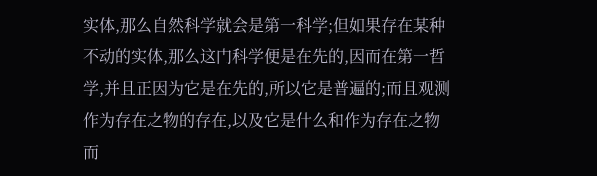实体,那么自然科学就会是第一科学;但如果存在某种不动的实体,那么这门科学便是在先的,因而在第一哲学,并且正因为它是在先的,所以它是普遍的;而且观测作为存在之物的存在,以及它是什么和作为存在之物而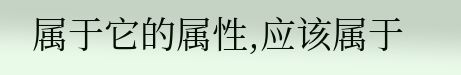属于它的属性,应该属于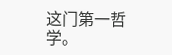这门第一哲学。